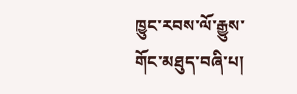ཁྱུང་རབས་ལོ་རྒྱུས་གོང་མཐུད་བཞི་པ།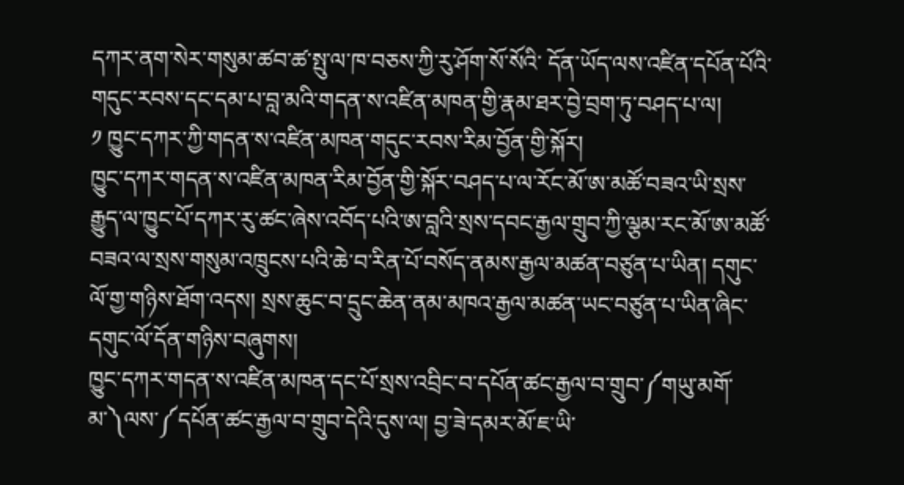དཀར་ནག་སེར་གསུམ་ཚབ་ཚ་སྤུ་ལ་ཁ་བཅས་ཀྱི་རུ་ཤོག་སོ་སོའི་ དོན་ཡོད་ལས་འཛིན་དཔོན་པོའི་གདུང་རབས་དང་དམ་པ་བླ་མའི་གདན་ས་འཛིན་མཁན་གྱི་རྣམ་ཐར་བྱེ་བྲག་ཏུ་བཤད་པ་ལ།
༡ ཁྱུང་དཀར་ཀྱི་གདན་ས་འཛིན་མཁན་གདུང་རབས་རིམ་བྱོན་གྱི་སྐོར།
ཁྱུང་དཀར་གདན་ས་འཛིན་མཁན་རིམ་བྱོན་གྱི་སྐོར་བཤད་པ་ལ་རོང་མོ་ཨ་མཚོ་བཟའ་ཡི་སྲས་རྒྱུད་ལ་ཁྱུང་པོ་དཀར་རུ་ཚང་ཞེས་འབོད་པའི་ཨ་བླའི་སྲས་དབང་རྒྱལ་གྲུབ་ཀྱི་ལྕམ་རང་མོ་ཨ་མཚོ་བཟའ་ལ་སྲས་གསུམ་འཁྲུངས་པའི་ཆེ་བ་རིན་པོ་བསོད་ནམས་རྒྱལ་མཚན་བཙུན་པ་ཡིན། དགུང་ལོ་གྱ་གཉིས་ཐོག་འདས། སྲས་ཆུང་བ་དྲུང་ཆེན་ནམ་མཁའ་རྒྱལ་མཚན་ཡང་བཙུན་པ་ཡིན་ཞིང་དགུང་ལོ་དོན་གཉིས་བཞུགས།
ཁྱུང་དཀར་གདན་ས་འཛིན་མཁན་དང་པོ་སྲས་འབྲིང་བ་དཔོན་ཚང་རྒྱལ་བ་གྲུབ་༼གཡུ་མགོ་མ་༽ལས་༼དཔོན་ཚང་རྒྱལ་བ་གྲུབ་དེའི་དུས་ལ། བྱ་ཟེ་དམར་མོ་ཇ་ཡི་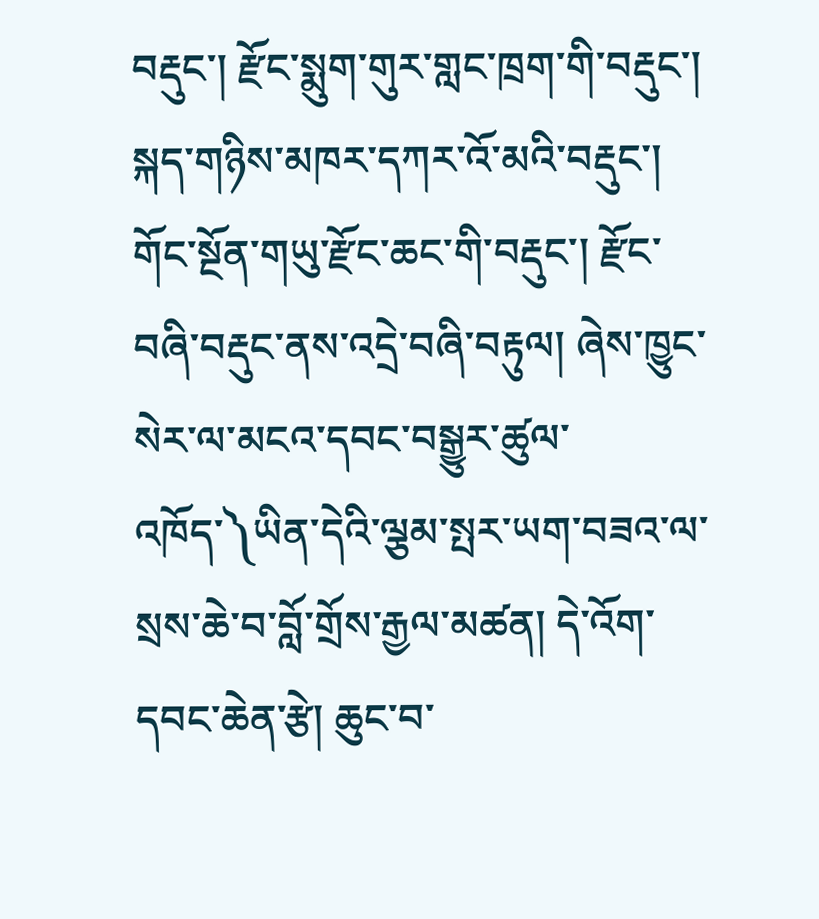བརྡུང་། རྫོང་སྨུག་གུར་གླང་ཁྲག་གི་བརྡུང་། སྐད་གཉིས་མཁར་དཀར་འོ་མའི་བརྡུང་། གོང་སྔོན་གཡུ་རྫོང་ཆང་གི་བརྡུང་། རྫོང་བཞི་བརྡུང་ནས་འདྲེ་བཞི་བརྟུལ། ཞེས་ཁྱུང་སེར་ལ་མངའ་དབང་བསྒྱུར་ཚུལ་འཁོད་༽ཡིན་དེའི་ལྕམ་སྤར་ཡག་བཟའ་ལ་སྲས་ཆེ་བ་བློ་གྲོས་རྒྱལ་མཚན། དེ་འོག་དབང་ཆེན་རྩེ། ཆུང་བ་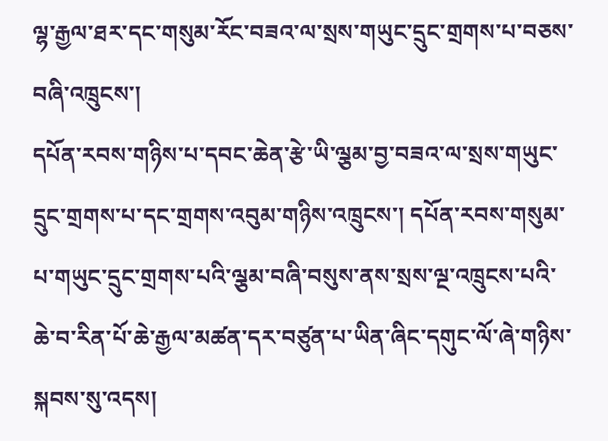ལྷ་རྒྱལ་ཐར་དང་གསུམ་རོང་བཟའ་ལ་སྲས་གཡུང་དྲུང་གྲགས་པ་བཅས་བཞི་འཁྲུངས་།
དཔོན་རབས་གཉིས་པ་དབང་ཆེན་རྩེ་ཡི་ལྕམ་བྱ་བཟའ་ལ་སྲས་གཡུང་དྲུང་གྲགས་པ་དང་གྲགས་འབུམ་གཉིས་འཁྲུངས་། དཔོན་རབས་གསུམ་པ་གཡུང་དྲུང་གྲགས་པའི་ལྕམ་བཞི་བསུས་ནས་སྲས་ལྔ་འཁྲུངས་པའི་ཆེ་བ་རིན་པོ་ཆེ་རྒྱལ་མཚན་དར་བཙུན་པ་ཡིན་ཞིང་དགུང་ལོ་ཞེ་གཉིས་སྐབས་སུ་འདས།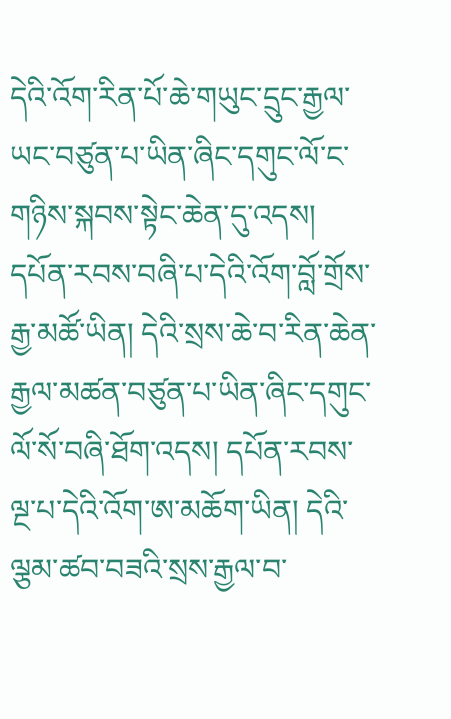དེའི་འོག་རིན་པོ་ཆེ་གཡུང་དྲུང་རྒྱལ་ཡང་བཙུན་པ་ཡིན་ཞིང་དགུང་ལོ་ང་གཉིས་སྐབས་སྟེང་ཆེན་དུ་འདས། དཔོན་རབས་བཞི་པ་དེའི་འོག་བློ་གྲོས་རྒྱ་མཚོ་ཡིན། དེའི་སྲས་ཆེ་བ་རིན་ཆེན་རྒྱལ་མཚན་བཙུན་པ་ཡིན་ཞིང་དགུང་ལོ་སོ་བཞི་ཐོག་འདས། དཔོན་རབས་ལྔ་པ་དེའི་འོག་ཨ་མཆོག་ཡིན། དེའི་ལྕམ་ཚབ་བཟའི་སྲས་རྒྱལ་བ་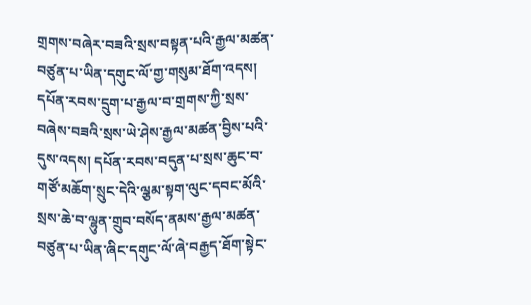གྲགས་བཞེར་བཟའི་སྲས་བསྟན་པའི་རྒྱལ་མཚན་བཙུན་པ་ཡིན་དགུང་ལོ་གྱ་གསུམ་ཐོག་འདས། དཔོན་རབས་དྲུག་པ་རྒྱལ་བ་གྲགས་ཀྱི་སྲས་བཞེས་བཟའི་སྲས་ཡེ་ཤེས་རྒྱལ་མཚན་བྱིས་པའི་དུས་འདས། དཔོན་རབས་བདུན་པ་སྲས་ཆུང་བ་གཙོ་མཆོག་སྲུང་དེའི་ལྕམ་སྟག་ལུང་དབང་མོའི་སྲས་ཆེ་བ་ལྷུན་གྲུབ་བསོད་ནམས་རྒྱལ་མཚན་བཙུན་པ་ཡིན་ཞིང་དགུང་ལོ་ཞེ་བརྒྱད་ཐོག་སྟེང་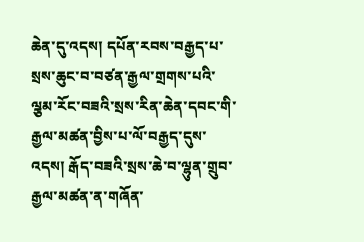ཆེན་དུ་འདས། དཔོན་རབས་བརྒྱད་པ་སྲས་ཆུང་བ་བཙན་རྒྱལ་གྲགས་པའི་ལྕམ་རོང་བཟའི་སྲས་རིན་ཆེན་དབང་གི་རྒྱལ་མཚན་བྱིས་པ་ལོ་བརྒྱད་དུས་འདས། རྒོད་བཟའི་སྲས་ཆེ་བ་ལྷུན་གྲུབ་རྒྱལ་མཚན་ན་གཞོན་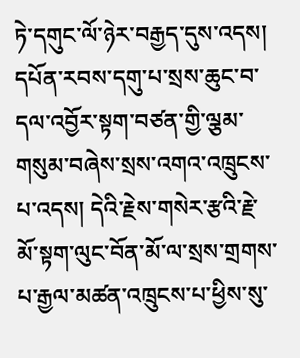ཏེ་དགུང་ལོ་ཉེར་བརྒྱད་དུས་འདས།
དཔོན་རབས་དགུ་པ་སྲས་ཆུང་བ་དལ་འབྱོར་སྟག་བཙན་གྱི་ལྕམ་གསུམ་བཞེས་སྲས་འགའ་འཁྲུངས་པ་འདས། དེའི་རྗེས་གསེར་རྩའི་རྗེ་མོ་སྟག་ལུང་བོན་མོ་ལ་སྲས་གྲགས་པ་རྒྱལ་མཚན་འཁྲུངས་པ་ཕྱིས་སུ་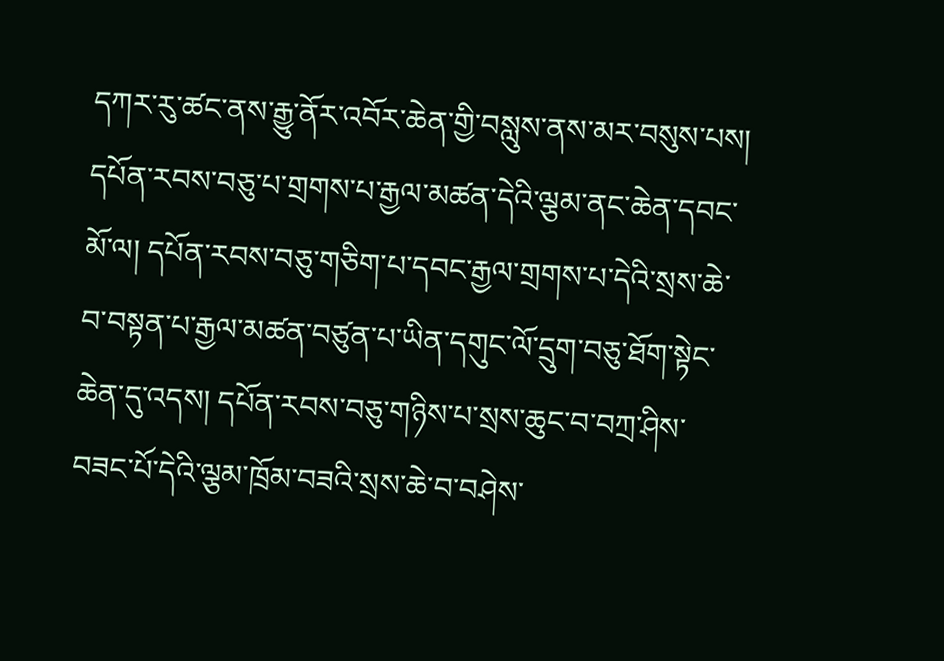དཀར་རུ་ཚང་ནས་རྒྱུ་ནོར་འབོར་ཆེན་གྱི་བསླུས་ནས་མར་བསུས་པས། དཔོན་རབས་བཅུ་པ་གྲགས་པ་རྒྱལ་མཚན་དེའི་ལྕམ་ནང་ཆེན་དབང་མོ་ལ། དཔོན་རབས་བཅུ་གཅིག་པ་དབང་རྒྱལ་གྲགས་པ་དེའི་སྲས་ཆེ་བ་བསྟན་པ་རྒྱལ་མཚན་བཙུན་པ་ཡིན་དགུང་ལོ་དྲུག་བཅུ་ཐོག་སྟེང་ཆེན་དུ་འདས། དཔོན་རབས་བཅུ་གཉིས་པ་སྲས་ཆུང་བ་བཀྲ་ཤིས་བཟང་པོ་དེའི་ལྕམ་ཁྲོམ་བཟའི་སྲས་ཆེ་བ་བཤེས་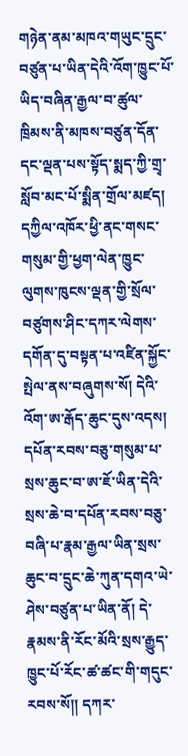གཉེན་ནམ་མཁའ་གཡུང་དྲུང་བཙུན་པ་ཡིན་དེའི་འོག་ཁྱུང་པོ་ཡིད་བཞིན་རྒྱལ་བ་ཚུལ་ཁྲིམས་ནི་མཁས་བཙུན་དོན་དང་ལྡན་པས་སྟོད་སྨད་ཀྱི་གྲྭ་སློབ་མང་པོ་སྨིན་གྲོལ་མཛད།
དཀྱིལ་འཁོར་ཕྱི་ནང་གསང་གསུམ་གྱི་ཕྱག་ལེན་ཁྱུང་ལུགས་ཁུངས་ལྡན་གྱི་སྲོལ་བཙུགས་ཤིང་དཀར་ལེགས་དགོན་དུ་བསྟན་པ་འཛིན་སྐྱོང་སྤེལ་ནས་བཞུགས་སོ། དེའི་འོག་ཨ་རྒོད་ཆུང་དུས་འདས། དཔོན་རབས་བཅུ་གསུམ་པ་སྲས་ཆུང་བ་ཨ་ཇོ་ཡིན་དེའི་སྲས་ཆེ་བ་དཔོན་རབས་བཅུ་བཞི་པ་རྣམ་རྒྱལ་ཡིན་སྲས་ཆུང་བ་དྲུང་ཆེ་ཀུན་དགའ་ཡེ་ཤེས་བཙུན་པ་ཡིན་ནོ། དེ་རྣམས་ནི་རོང་མོའི་སྲས་རྒྱུད་ཁྱུང་པོ་རོང་ཚ་ཚང་གི་གདུང་རབས་སོ༎ དཀར་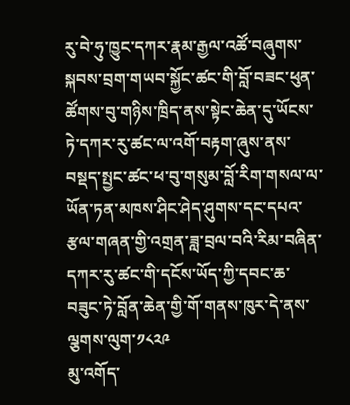རུ་བེ་ཧུ་ཁྱུང་དཀར་རྣམ་རྒྱལ་འཚོ་བཞུགས་སྐབས་བྲག་གཡབ་སྐྱོང་ཚང་གི་བློ་བཟང་ཕུན་ཚོགས་བུ་གཉིས་ཁྲིད་ནས་སྟེང་ཆེན་དུ་ཡོངས་ཏེ་དཀར་རུ་ཚང་ལ་འགོ་བརྟག་ཞུས་ནས་བསྡད་སྤྱང་ཚང་ཕ་བུ་གསུམ་བློ་རིག་གསལ་ལ་ཡོན་ཏན་མཁས་ཤིང་ཤེད་ཤུགས་དང་དཔའ་རྩལ་གཞན་གྱི་འགྲན་ཟླ་བྲལ་བའི་རིམ་བཞིན་དཀར་རུ་ཚང་གི་དངོས་ཡོད་ཀྱི་དབང་ཆ་བཟུང་ཏེ་བློན་ཆེན་གྱི་གོ་གནས་ཁུར་དེ་ནས་ལྕགས་ལུག་༡༨༢༩
མུ་འགོད་